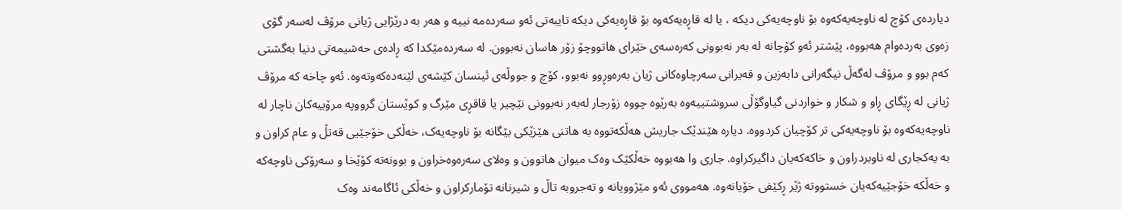دیاردەی کۆچ لە ناوچەیەکەوە بۆ ناوچەیەکی دیکە ، یا لە قاڕەیەکەوە بۆ قاڕەیەکی دیکە تایبەتی ئەو سەردەمە نییە و هەر بە درێژایی ژیانی مرۆڤ لەسەر گۆی زەوی بەردەوام هەبووە، پێشتر ئەو کۆچانە لە بەر نەبوونی کەرەسەی خێرای هاتووچۆ زۆر هاسان نەبوون. لە سەردەمێکدا کە ڕادەی حەشیمەتی دنیا بەگشتی کەم بوو و مرۆڤ لەگەڵ نیگەرانی دابەزین و قەیرانی سەرچاوەکانی ژیان بەرەوڕوو نەبوو، کۆچ و جووڵەی ئینسان کێشەی لێنەدەکەوتەوە. ئەو چاخە کە مرۆڤ ژیانی لە ڕێگای ڕاو و شکار و خواردنی گیاوگۆڵی سروشتییەوە بەرێوە چووە زۆرجار لەبەر نەبوونی نێچیر یا قاقڕی مێرگ و کوێستان گرووپە مرۆییەکان ناچار لە ناوچەیەکەوە بۆ ناوچەیەکی تر کۆچیان کردووە. دیارە هێندێک جاریش هەڵکەتووە بە هاتنی هێزێکی بێگانە بۆ ناوچەیەک، خەڵکی خۆجێیی قەتڵ و عام کراون و بە یەکجاری لە ناوبردراون و خاکەکەیان داگیرکراوە. جاری وا هەبووە خەڵکێک وەک میوان هاتوون و وەلای سەرەوەخراون و بوونەتە کۆێخا و سەرۆکی ناوچەکە و خەڵکە خۆجێیەکەیان خستووتە ژێر ڕکێفی خۆیانەوە. هەمووی ئەو مێژوویانە و تەجروبە تاڵ و شیرنانە تۆمارکراون و خەڵکی ئاگامەند وەک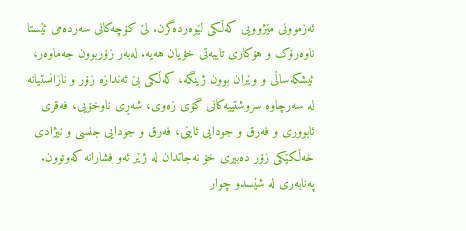ئەزموونی مێژوویی کەڵکی لێوەردەگرن. لێ کۆچەکانی سەردەمی ئێستا ناوەرۆک و هۆکاری تایبەتی خۆیان هەیە. لەبەر زۆربوون جەماوەر، ئیشکەساڵی و وێران بوون ژینگە، کەڵکی بێ ئەندازە زۆر و نازانستیانە لە سەرچاوە سروشتییەکانی گۆی زەوی، شەڕی ناوخۆیی، فەقری ئابووری و فەرق و جودایی ئاینی، فەرق و جودایی جنسی و نیژادی خەڵکێکی زۆر دەبیری خۆ نەجاتدان لە ژێر ئەو فشارانە کەوتوون.
پەنابەری لە شێسدو چوار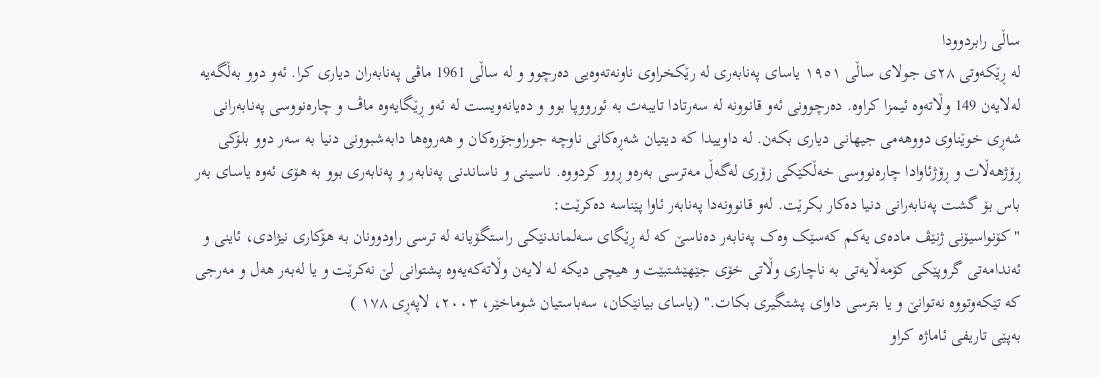ساڵی رابردوودا
لە ڕێکەوتی ٢٨ی جولای ساڵی ١٩٥١ یاسای پەنابەری لە رێکخراوی ناونەتەوەیی دەرچوو و لە ساڵی 1961 ماڤی پەنابەران دیاری کرا. ئەو دوو بەڵگەیە لەلایەن 149 وڵاتەوە ئیمزا کراوە. دەرچوونی ئەو قانوونە لە سەرتادا تایبەت بە ئورووپا بوو و دەیانەویست لە ئەو ڕێگایەوە ماڤ و چارەنووسی پەنابەرانی شەڕی خوێناوی دووهەمی جیهانی دیاری بکەن. لە داوییدا کە دیتیان شەڕەکانی ناوچە جوراوجۆرەکان و هەروەها دابەشبوونی دنیا بە سەر دوو بلۆکی ڕۆژهەڵات و ڕۆژئاوادا چارەنووسی خەڵکێکی زۆری لەگەڵ مەترسی بەرەو ڕوو کردووە. ناسینی و ناساندنی پەنابەر و پەنابەری بوو بە هۆی ئەوە یاسای بەر باس بۆ گشت پەنابەرانی دنیا دەکار بکرێت. لەو قانوونەدا پەنابەر ئاوا پێناسە دەکرێت:
" کۆنواسیۆنی ژنێڤ مادەی یەکم کەسێک وەک پەنابەر دەناسێ کە لە ڕێگای سەلماندنێکی راستگۆیانە لە ترسی راودوونان بە هۆکاری نیژادی، ئاینی و ئەندامەتی گروپێکی کۆمەڵایەتی بە ناچاری وڵاتی خۆی جێهێشتبێت و هیچی دیکە لە لایەن وڵاتەکەیەوە پشتوانی لێ نەکرێت و یا لەبەر هەل و مەرجی کە تێکەوتووە نەتوانێ و یا بترسی داوای پشتگیری بکات." (یاسای بیانێکان، سەباستیان شوماخێر، ٢٠٠٣، لاپەڕی ١٧٨ )
بەپێی تاریفی ئاماژە کراو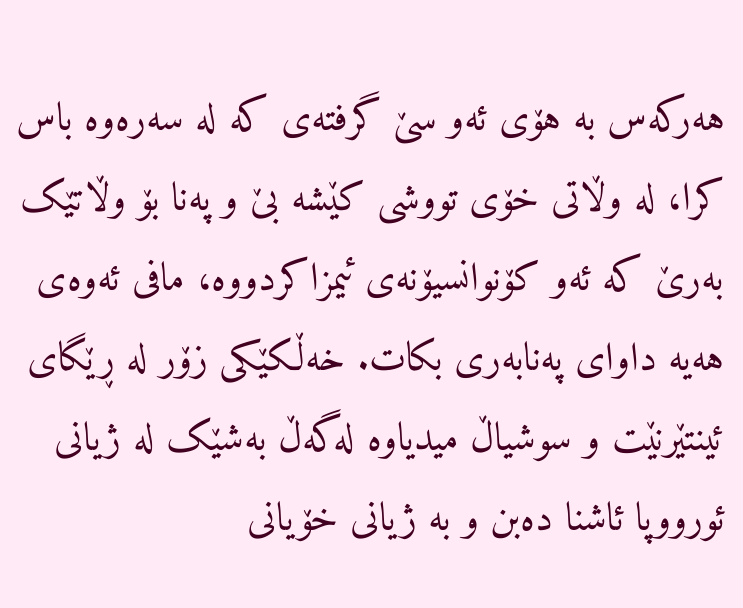هەرکەس بە هۆی ئەو سێ گرفتەی کە لە سەرەوە باس کرا، لە وڵاتی خۆی تووشی کێشە بێ و پەنا بۆ وڵاتێک بەرێ کە ئەو کۆنوانسیۆنەی ئیمزاکردووە، مافی ئەوەی هەیە داوای پەنابەری بکات. خەڵکێکی زۆر لە ڕێگای ئینتێرنێت و سوشیاڵ میدیاوە لەگەڵ بەشێک لە ژیانی ئورووپا ئاشنا دەبن و بە ژیانی خۆیانی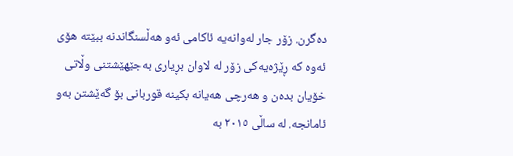دەگرن. زۆر جار لەوانەیە ئاکامی ئەو هەڵسنگاندنە ببێتە هۆی ئەوە کە ڕێژەیەکی زۆر لە لاوان بڕیاری بەجێهێشتنی وڵاتی خۆیان بدەن و هەرچی هەیانە بکینە قوربانی بۆ گەێشتن بەو ئامانجە. لە ساڵی ٢٠١٥ بە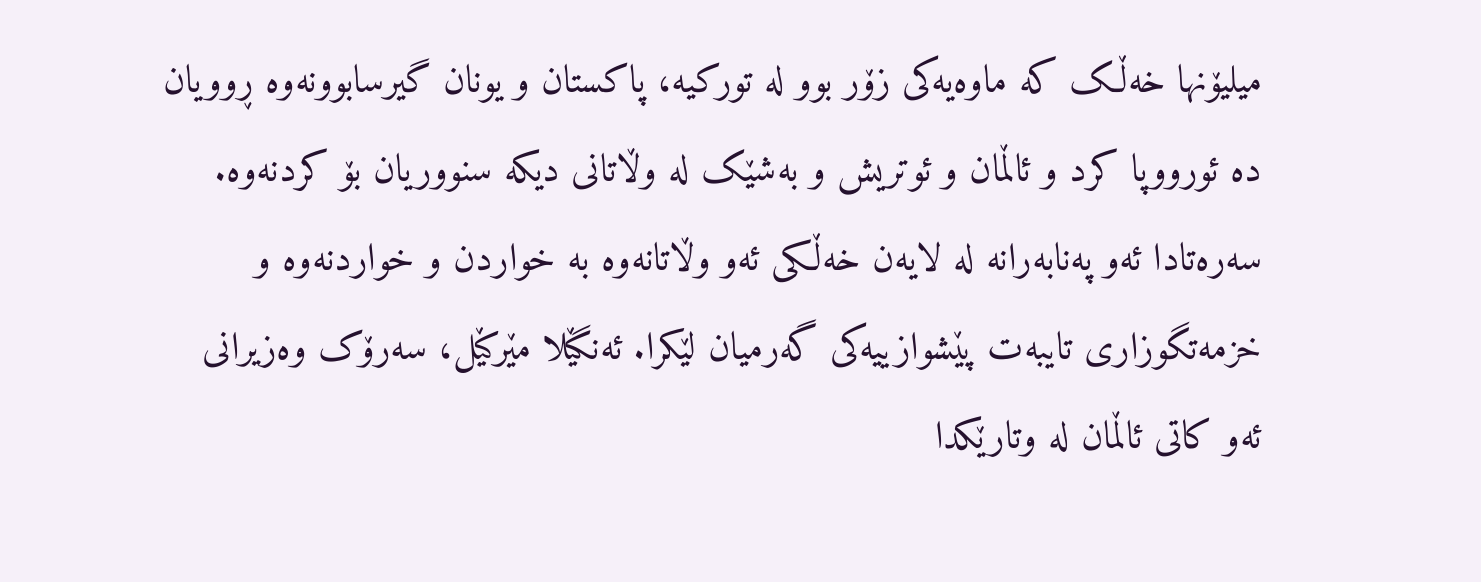میلیۆنها خەڵک کە ماوەیەکی زۆر بوو لە تورکیە، پاکستان و یونان گیرسابوونەوە ڕوویان دە ئورووپا کرد و ئاڵمان و ئوتریش و بەشێک لە وڵاتانی دیکە سنووریان بۆ کردنەوە. سەرەتادا ئەو پەنابەرانە لە لایەن خەڵکی ئەو وڵاتانەوە بە خواردن و خواردنەوە و خزمەتگوزاری تایبەت پێشوازییەکی گەرمیان لێکرا. ئەنگێلا مێرکێل، سەرۆک وەزیرانی ئەو کاتی ئاڵمان لە وتارێکدا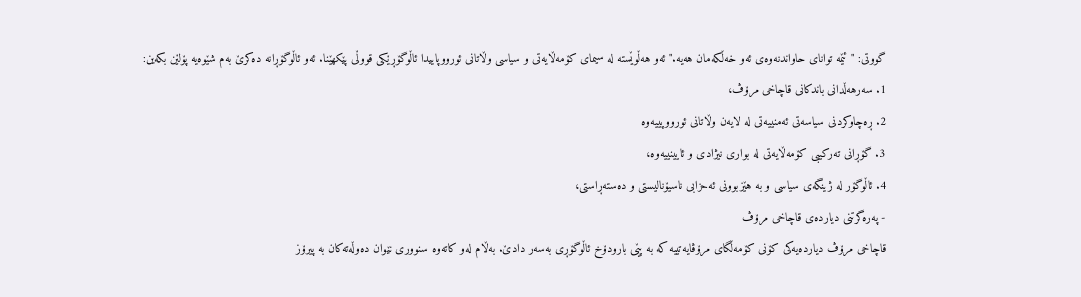گووتی: "ئێمە توانای حاواندنەوەی ئەو خەڵکەمان هەیە." ئەو هەڵوێستە لە سیمای کۆمەڵایەتی و سیاسی وڵاتانی ئورووپاییدا ئاڵوگۆڕێکی قووڵی پێکهێنا. ئەو ئاڵوگۆڕانە دەکرێ بەم شێوەیە پۆلێن بکەین:
1. سەرهەڵدانی باندکانی قاچاخی مرۆڤ،
2. ڕەچاوکردنی سیاسەتی ئەمنییەتی لە لایەن وڵاتانی ئورووپییەوە
3. گۆڕانی تەرکیبی کۆمەڵایەتی لە بواری نیژادی و ئایینییەوە،
4. ئاڵوگۆر لە ژینگەی سیاسی و بە هێزبوونی ئەحزابی ناسیۆنالیستی و دەستەڕاستی،
- پەرەگرتنی دیاردەی قاچاخی مرۆڤ
قاچاخی مرۆڤ دیاردەیەکی کۆنی کۆمەڵگای مرۆڤایەتییە کە بە پێی بارودۆخ ئاڵوگۆڕی بەسەر دادێ. بەڵام لەو کاتەوە سنووری نێوان دەوڵەتەکان بە پیرۆز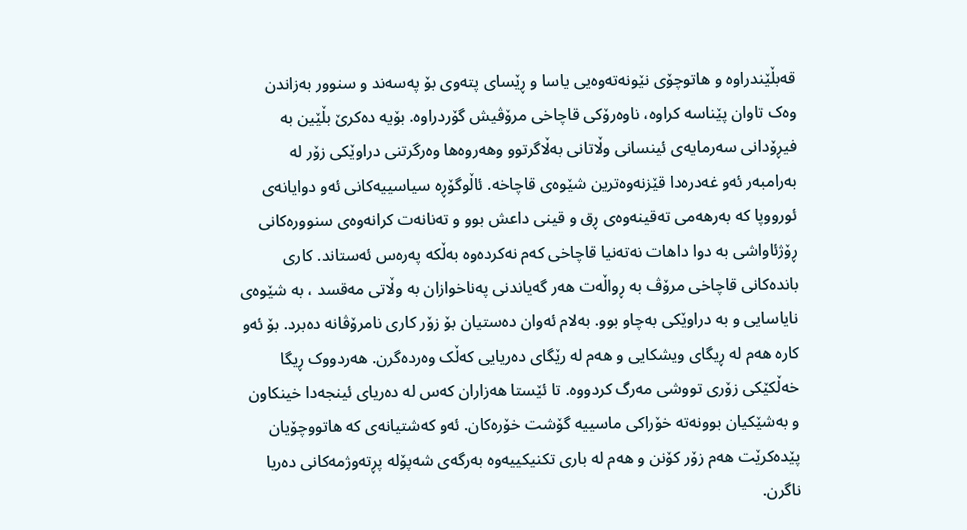قەبڵێندراوە و هاتوچۆی نێونەتەوەیی یاسا و ڕێسای پتەوی بۆ پەسەند و سنوور بەزاندن وەک تاوان پێناسە کراوە، ناوەرۆکی قاچاخی مرۆڤیش گۆردراوە. بۆیە دەکرێ بڵێین بە فیڕۆدانی سەرمایەی ئینسانی وڵاتانی بەڵاگرتوو وهەروەها وەرگرتنی دراوێکی زۆر لە بەرامبەر ئەو غەدرەدا قێزنەوەترین شێوەی قاچاخە. ئاڵوگۆڕە سیاسییەکانی ئەو دوایانەی ئورووپا کە بەرهەمی تەقینەوەی ڕق و قینی داعش بوو و تەنانەت کرانەوەی سنوورەکانی ڕۆژئاواشی بە دوا داهات نەتەنیا قاچاخی کەم نەکردەوە بەڵکە پەرەس ئەستاند. کاری باندەکانی قاچاخی مرۆڤ بە ڕواڵەت هەر گەیاندنی پەناخوازان بە وڵاتی مەقسد ، بە شێوەی نایاسایی و بە دراوێکی بەچاو بوو. بەلام ئەوان دەستیان بۆ زۆر کاری نامرۆڤانە دەبرد. بۆ ئەو کارە هەم لە ڕیگای ویشکایی و هەم لە رێگای دەریایی کەڵک وەردەگرن. هەردووک ڕیگا خەڵکێکی زۆری تووشی مەرگ کردووە. تا ئێستا هەزاران کەس لە دەریای ئینجەدا خینکاون و بەشێکیان بوونەتە خۆراکی ماسییە گۆشت خۆرەکان. ئەو کەشتیانەی کە هاتووچۆیان پێدەکرێت هەم زۆر کۆنن و هەم لە باری تکنیکییەوە بەرگەی شەپۆلە پڕتەوژمەکانی دەریا ناگرن.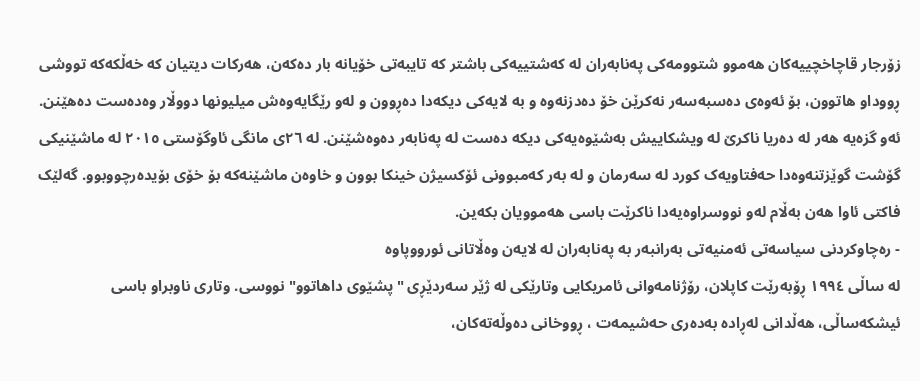زۆرجار قاچاخچییەکان هەموو شتوومەکی پەنابەران لە کەشتییەکی باشتر کە تایبەتی خۆیانە بار دەکەن، هەرکات دیتیان کە خەڵکەکە تووشی ڕووداو هاتوون، بۆ ئەوەی دەسبەسەر نەکرێن خۆ دەدزنەوە و بە لایەکی دیکەدا دەڕوون و لەو رێگایەوەش میلیونها دووڵار وەدەست دەهێنن. ئەو گزەیە هەر لە دەریا ناکرێ لە ویشکاییش بەشێوەیەکی دیکە دەست لە پەنابەر دەوەشێنن. لە ٢٦ی مانگی ئاوگۆستی ٢٠١٥ لە ماشێنیکی گۆشت گوێزتنەوەدا حەفتاویەک کورد لە سەرمان و لە بەر کەمبوونی ئۆکسیژن خینکا بوون و خاوەن ماشێنەکە بۆ خۆی بۆیدەرچووبوو. گەلێک فاکتی ئاوا هەن بەڵام لەو نووسراوەیەدا ناکرێت باسی هەموویان بکەین.
- رەچاوکردنی سیاسەتی ئەمنیەتی بەرانبەر بە پەنابەران لە لایەن وەڵاتانی ئورووپاوە
لە ساڵی ١٩٩٤ ڕۆبەرێت کاپلان، رۆژنامەوانی ئامریکایی وتارێکی لە ژێر سەردێڕی "پشێوی داهاتوو" نووسی. وتاری ناوبراو باسی ئیشکەساڵی، هەڵدانی لەڕادە بەدەری حەشیمەت ، ڕووخانی دەوڵەتەکان،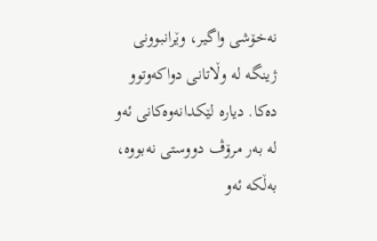نەخۆشی واگیر، وێرانبوونی ژینگە لە وڵاتانی دواکەوتوو دەکا. دیارە لێکدانەوەکانی ئەو لە بەر مرۆڤ دووستی نەبووە، بەڵکە ئەو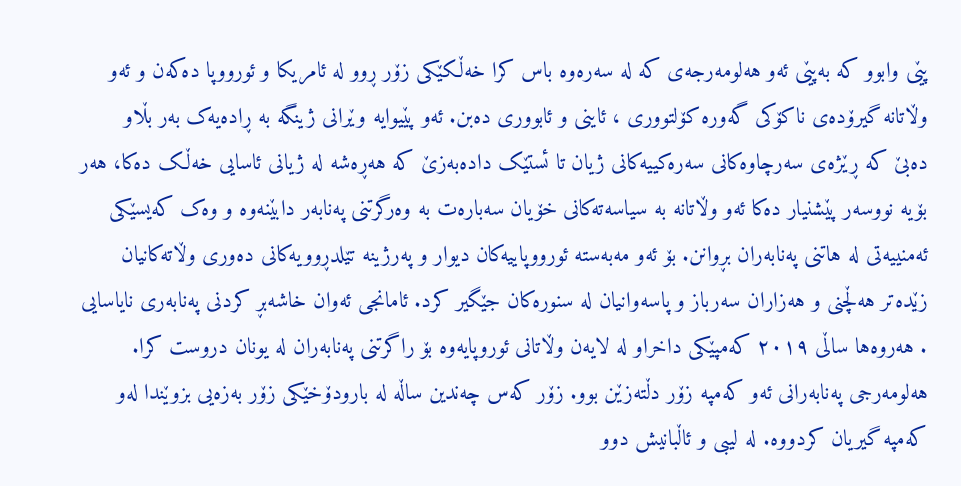پێی وابوو کە بەپێی ئەو هەلومەرجەی کە لە سەرەوە باس کرا خەڵکێکی زۆر ڕوو لە ئامریکا و ئورووپا دەکەن و ئەو وڵاتانە گیرۆدەی ناکۆکی گەورە کۆلتووری ، ئاینی و ئابووری دەبن. ئەو پێیوایە وێرانی ژینگە بە ڕادەیەک بەر بڵاو دەبێ کە ڕێژەی سەرچاوەکانی سەرەکییەکانی ژیان تا ئستێک دادەبەزێ کە هەڕەشە لە ژیانی ئاسایی خەڵک دەکا، هەر بۆیە نووسەر پێشنیار دەکا ئەو وڵاتانە بە سیاسەتەکانی خۆیان سەبارەت بە وەرگرتنی پەنابەر دابێنەوە و وەک کەیسێکی ئەمنییەتی لە هاتنی پەنابەران بڕوانن. بۆ ئەو مەبەستە ئورووپاییەکان دیوار و پەرژینە تێلدڕوویەکانی دەوری وڵاتەکانیان زێدەتر هەڵچنی و هەزاران سەرباز و پاسەوانیان لە سنورەکان جێگیر کرد. ئامانجی ئەوان خاشەبڕ کردنی پەنابەری نایاسایی . هەروەها ساڵی ٢٠١٩ کەمپێکی داخراو لە لایەن وڵاتانی ئوروپایەوە بۆ راگرتنی پەنابەران لە یونان دروست کرا. هەلومەرجی پەنابەرانی ئەو کەمپە زۆر دڵتەزێن بوو. زۆر کەس چەندین ساڵە لە بارودۆخێکی زۆر بەزەیی بزوێندا لەو کەمپە گیریان کردووە. لە لیبی و ئاڵبانیش دوو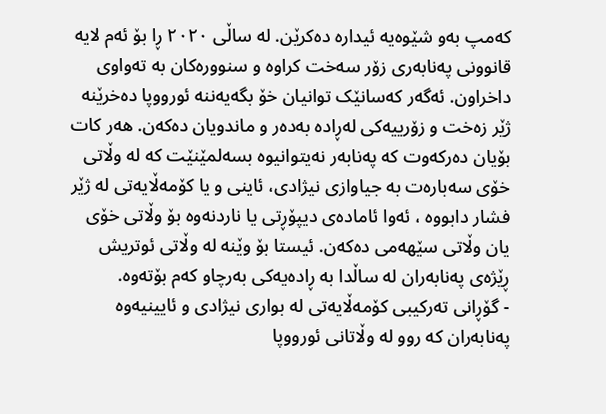کەمپ بەو شێوەیە ئیدارە دەکرێن. لە ساڵی ٢٠٢٠ ڕا بۆ ئەم لایە قانوونی پەنابەری زۆر سەخت کراوە و سنوورەکان بە تەواوی داخراون. ئەگەر کەسانێک توانیان خۆ بگەیەننە ئورووپا دەخرێنە ژێر زەخت و زۆرییەکی لەڕادە بەدەر و ماندویان دەکەن. هەر کات بۆیان دەرکەوت کە پەنابەر نەیتوانیوە بسەلمێنێت کە لە وڵاتی خۆی سەبارەت بە جیاوازی نیژادی، ئاینی و یا کۆمەڵایەتی لە ژێر فشار دابووە ، ئەوا ئامادەی دیپۆڕتی یا ناردنەوە بۆ وڵاتی خۆی یان وڵاتی سێهەمی دەکەن. ئیستا بۆ وێنە لە وڵاتی ئوتریش ڕێژەی پەنابەران لە ساڵدا بە ڕادەیەکی بەرچاو کەم بۆتەوە.
- گۆڕانی تەرکیبی کۆمەڵایەتی لە بواری نیژادی و ئایینیەوە
پەنابەران کە روو لە وڵاتانی ئورووپا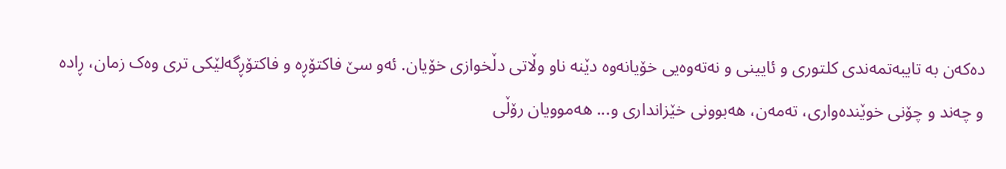دەکەن بە تایبەتمەندی کلتوری و ئایینی و نەتەوەیی خۆیانەوە دێنە ناو وڵاتی دڵخوازی خۆیان. ئەو سێ فاکتۆڕە و فاکتۆڕگەلێکی تری وەک زمان، ڕادە و چەند و چۆنی خوێندەواری، تەمەن، هەبوونی خێزانداری و... هەموویان رۆڵی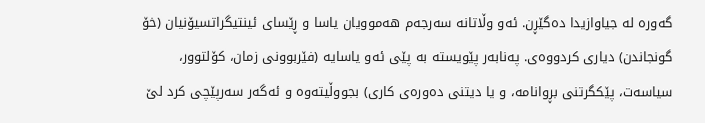گەورە لە جیاوازیدا دەگێڕن. ئەو وڵاتانە سەرجەم هەموویان یاسا و ڕێسای ئینتیگراتسیۆنیان (خۆ گونجاندن) دیاری کردووەی. پەنابەر پێویستە بە پێی ئەو یاسایە (فێربوونی زمان، کۆلتوور، سیاسەت، پێکگرتنی بڕوانامە، و یا دیتنی دەورەی کاری) بجووڵیتەوە و ئەگەر سەرپێچی کرد لێ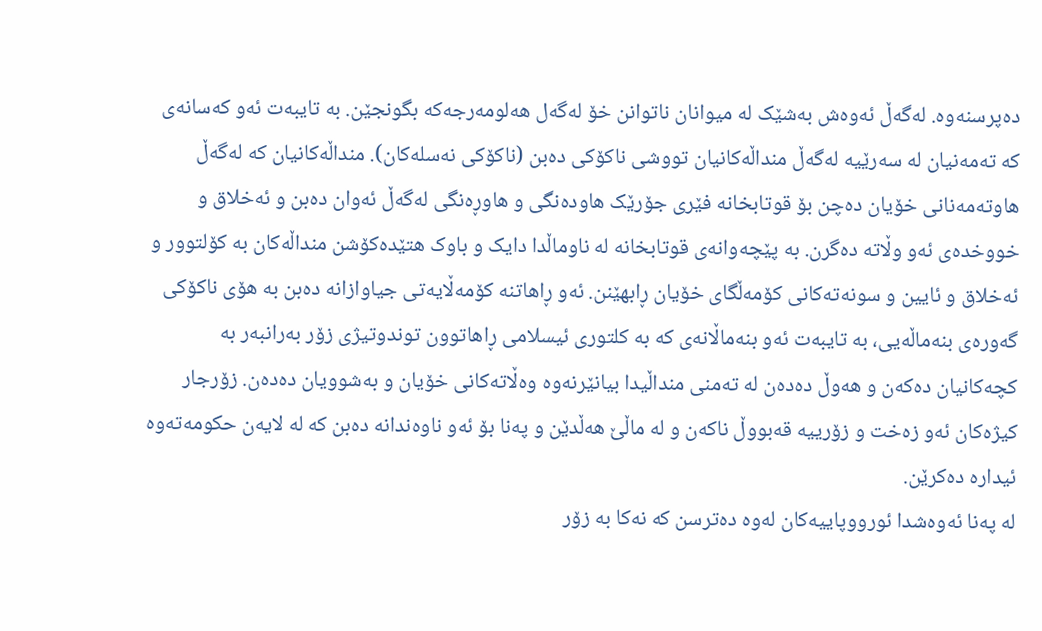دەپرسنەوە. لەگەڵ ئەوەش بەشێک لە میوانان ناتوانن خۆ لەگەل هەلومەرجەکە بگونجێن. بە تایبەت ئەو کەسانەی کە تەمەنیان لە سەرێیە لەگەڵ منداڵەکانیان تووشی ناکۆکی دەبن (ناکۆکی نەسلەکان). منداڵەکانیان کە لەگەڵ هاوتەمەنانی خۆیان دەچن بۆ قوتابخانە فێری جۆرێک هاودەنگی و هاوڕەنگی لەگەڵ ئەوان دەبن و ئەخلاق و خووخدەی ئەو وڵاتە دەگرن. بە پێچەوانەی قوتابخانە لە ناوماڵدا دایک و باوک هتێدەکۆشن منداڵەکان بە کۆلتوور و ئەخلاق و ئایین و سونەتەکانی کۆمەڵگای خۆیان ڕابهێنن. ئەو ڕاهاتنە کۆمەڵایەتی جیاوازانە دەبن بە هۆی ناکۆکی گەورەی بنەماڵەیی، بە تایبەت ئەو بنەماڵانەی کە بە کلتوری ئیسلامی ڕاهاتوون توندوتیژی زۆر بەرانبەر بە کچەکانیان دەکەن و هەوڵ دەدەن لە تەمنی منداڵیدا بیانێرنەوە وەڵاتەکانی خۆیان و بەشوویان دەدەن. زۆرجار کیژەکان ئەو زەخت و زۆرییە قەبووڵ ناکەن و لە ماڵێ هەڵدێن و پەنا بۆ ئەو ناوەندانە دەبن کە لە لایەن حکومەتەوە ئیدارە دەکرێن.
لە پەنا ئەوەشدا ئورووپاییەکان لەوە دەترسن کە نەکا بە زۆر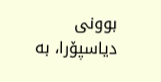بوونی دیاسپۆرا، بە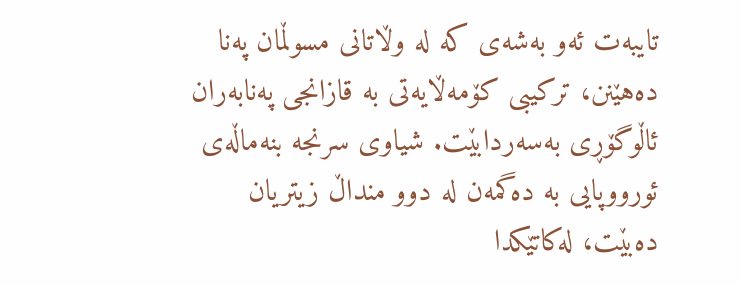تایبەت ئەو بەشەی کە لە وڵاتانی مسوڵمان پەنا دەهێنن، ترکیبی کۆمەڵایەتی بە قازانجی پەنابەران ئاڵوگۆڕی بەسەردابێت. شیاوی سرنجە بنەماڵەی ئورووپایی بە دەگمەن لە دوو منداڵ زیتریان دەبێت، لەکاتێکدا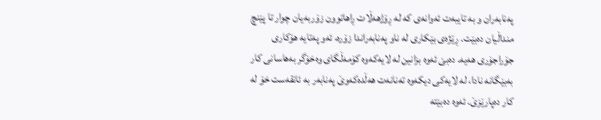پەنابەران و بە تایبەت ئەوانەی کە لە ڕۆژهەڵات ڕاهاتوون زۆربەیان چوار تا پێنچ منداڵیان دەبێت. ڕێژەی بێکاری لە ناو پەنابەراندا زۆرە، ئەو پەتایە هۆکاری جۆراجۆری هەیە. دەبێ ئەوە بزانین لە لایەکەوە کۆمەڵگای وەخۆگر بەهاسانی کار بەبێگانە نادا، لە لایەکی دیکەوە تەنانەت هەڵدەکەوێ پەنابەر بە ئانقەست خۆ لە کار دەپارێزێ. ئەوە دەبێتە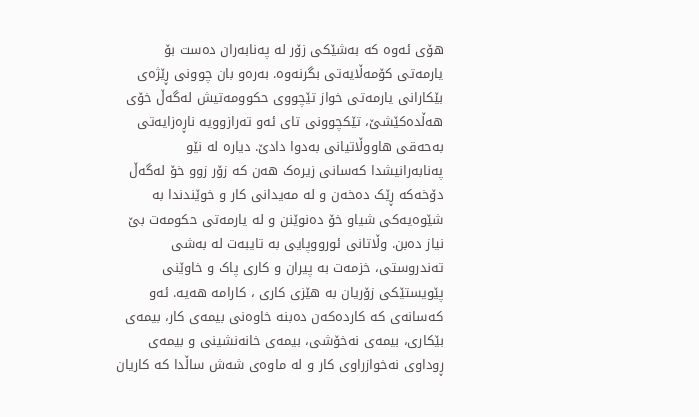هۆی ئەوە کە بەشێکی زۆر لە پەنابەران دەست بۆ یارمەتی کۆمەڵایەتی بگرنەوە. بەرەو بان چوونی ڕێژەی بێکارانی یارمەتی خواز تێچووی حکوومەتیش لەگەڵ خۆی هەڵدەکێشێ، تێکچوونی تای ئەو تەرازوویە ناڕەزایەتی بەحەقی هاووڵاتیانی بەدوا دادێ. دیارە لە نێو پەنابەرانیشدا کەسانی زیرەک هەن کە زۆر زوو خۆ لەگەڵ دۆخەکە ڕێک دەخەن و لە مەیدانی کار و خوێندندا بە شێوەیەکی شیاو خۆ دەنوێنن و لە یارمەتی حکومەت بێ نیاز دەبن. وڵاتانی ئورووپایی بە تایبەت لە بەشی تەندروستی، خزمەت بە پیران و کاری پاک و خاوێنی پێویستێکی زۆریان بە هێزی کاری ، کارامە هەیە. ئەو کەسانەی کە کاردەکەن دەبنە خاوەنی بیمەی کار، بیمەی بێکاری، بیمەی نەخۆشی، بیمەی خانەنشینی و بیمەی ڕوداوی نەخوازراوی کار و لە ماوەی شەش ساڵدا کە کاریان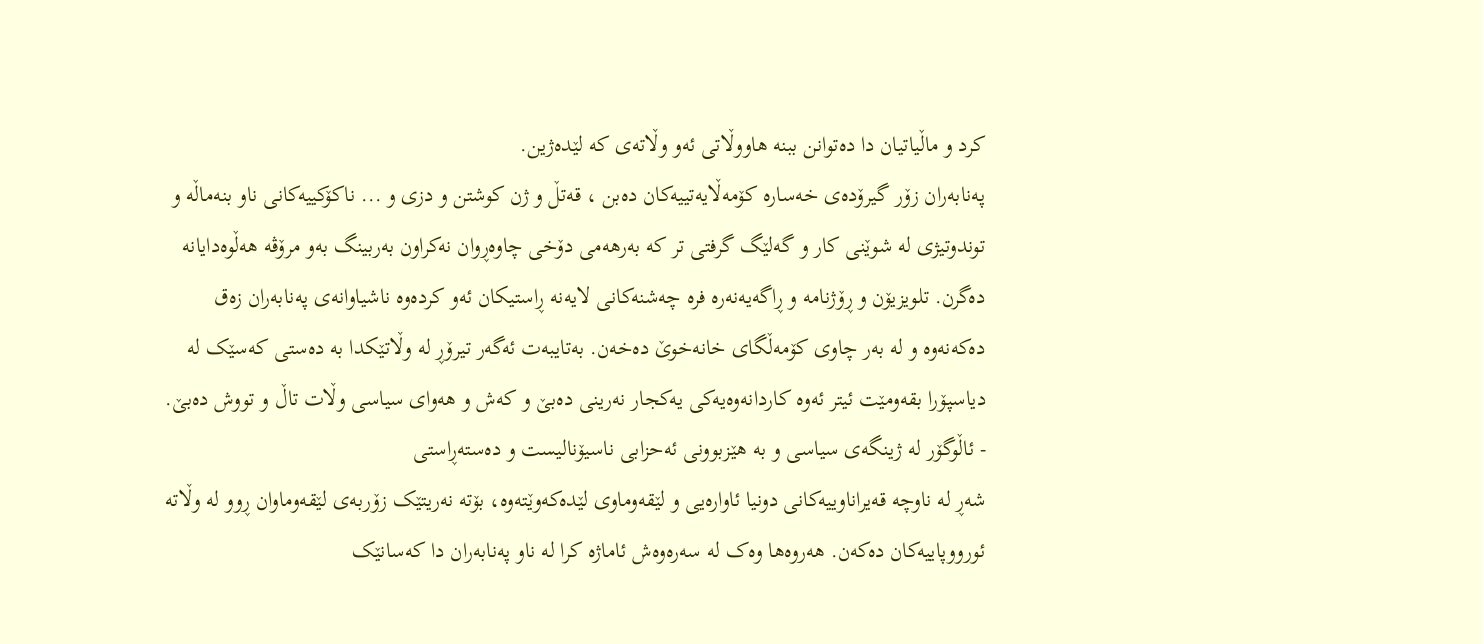کرد و ماڵیاتیان دا دەتوانن ببنە هاووڵاتی ئەو وڵاتەی کە لێدەژین.
پەنابەران زۆر گیرۆدەی خەسارە کۆمەڵایەتییەکان دەبن ، قەتڵ و ژن کوشتن و دزی و ... ناکۆکییەکانی ناو بنەماڵە و توندوتیژی لە شوێنی کار و گەلێگ گرفتی تر کە بەرهەمی دۆخی چاوەڕوان نەکراون بەربینگ بەو مرۆڤە هەڵوەدایانە دەگرن. تلویزیۆن و ڕۆژنامە و ڕاگەیەنەرە فرە چەشنەکانی لایەنە ڕاستیکان ئەو کردەوە ناشیاوانەی پەنابەران زەق دەکەنەوە و لە بەر چاوی کۆمەڵگای خانەخوێ دەخەن. بەتایبەت ئەگەر تیرۆڕ لە وڵاتێکدا بە دەستی کەسێک لە دیاسپۆرا بقەومێت ئیتر ئەوە کاردانەوەیەکی یەکجار نەرینی دەبێ و کەش و هەوای سیاسی وڵات تاڵ و تووش دەبێ.
- ئاڵوگۆر لە ژینگەی سیاسی و بە هێزبوونی ئەحزابی ناسیۆنالیست و دەستەڕاستی
شەڕ لە ناوچە قەیراناوییەکانی دونیا ئاوارەیی و لێقەوماوی لێدەکەوێتەوە، بۆتە نەریتێک زۆربەی لێقەوماوان ڕوو لە وڵاتە ئورووپاییەکان دەکەن. هەروەها وەک لە سەرەوەش ئاماژە کرا لە ناو پەنابەران دا کەسانێک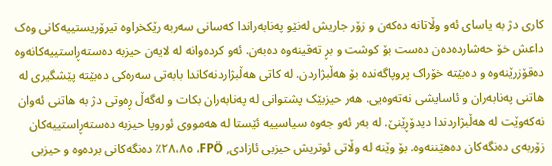کاری دژ بە یاسای ئەو وڵاتانە دەکەن و زۆر جاریش لەنێو پەنابەراندا کەسانی سەربە رێکخراوە تیرۆریستییەکانی وەک داعش خۆ حەشاردەدەن دەست بۆ کوشت و بڕ تەقینەوە دەبەن. ئەو کردەوانە لە لایەن حیزبە دەستەڕاستییەکانەوە دەقۆزرێنەوە و دەبێتە خۆراک پروپاگەندە بۆ هەڵبژاردن. لە کاتی هەڵبژاردنەکاندا بابەتی سەرەکی دەبێتە پێشگیری لە هاتنی پەنابەران و ئاسایشی نەتەوەیی. هەر حیزبێک پشتوانی لە پەنابەران بکات و لەگەڵ ڕەوتی دژ بە هاتنی ئەوان نەکەوێت لە هەڵبژاردندا دیدۆڕێنێ. لە بەر ئەو جەوە سیاسییە ئێستا لە هەمووی ئوروپا حیزبە دەستەڕاستییەکان زۆربەی دەنگەکان دەهێننەوە. بۆ وێنە لە وڵاتی ئوتریش حیزبی ئازادی, FPÖ، ٢٨،٨٥٪ دەنگەکانی بردەوە و حیزبی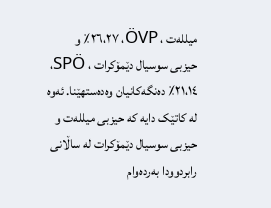میللەت ، ÖVP، ٢٦،٢٧٪ و حیزبی سوسیال دێمۆکرات ، SPÖ، ٢١،١٤٪ دەنگەکانیان وەدەستهێنا. ئەوە لە کاتێک دایە کە حیزبی میللەت و حیزبی سوسیال دێمۆکرات لە ساڵانی رابردوودا بەردەوام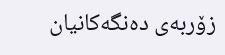زۆربەی دەنگەکانیان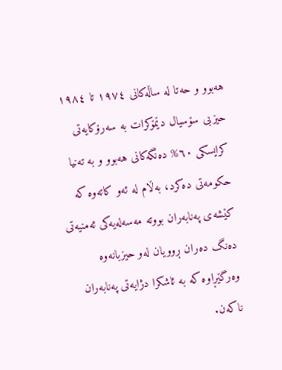هەبوو و حەتا لە ساڵەکانی ١٩٧٤ تا ١٩٨٤ حیزبی سۆسیال دێمۆکرات بە سەرۆکایەتی کرایسکی ٦٠% دەنگەکانی هەبوو و بە تەنیا حکومەتی دەکرد، بەڵام لە ئەو کاتەوە کە کێشەی پەنابەران بووتە مەسەلەیەکی ئەمنیەتی دەنگ دەران ڕوویان لەو حیزبانەوە وەرگێڕاوە کە بە ئاشکرا دژایەتی پەنابەران ناکەن.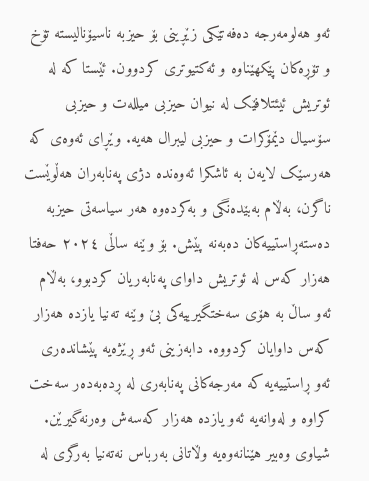ئەو هەلومەرجە دەفەتێکی زێڕینی بۆ حیزبە ناسیۆنالیستە تۆخ و تۆڕەکان پێکهێناوە و ئەکتیوتری کردوون. ئێستا کە لە ئوتریش ئیئتلافێک لە نیوان حیزبی میللەت و حیزبی سۆسیال دێمۆکرات و حیزبی لیبرال هەیە. وێڕای ئەوەی کە هەرسێک لایەن بە ئاشکرا ئەوەندە دژی پەنابەران هەڵوێست ناگرن، بەڵام بەبێدەنگی و بەکردەوە هەر سیاسەتی حیزبە دەستەڕاستییەکان دەبەنە پێش. بۆ وێنە ساڵی ٢٠٢٤ حەفتا هەزار کەس لە ئوتریش داوای پەنابەریان کردبوو، بەڵام ئەو ساڵ بە هۆی سەختگیرییەکی بێ وێنە تەنیا یازدە هەزار کەس داوایان کردووە. دابەزینی ئەو ڕێژەیە پێشاندەری ئەو ڕاستییەیە کە مەرجەکانی پەنابەری لە ڕدەبەدەر سەخت کراوە و لەوانەیە ئەو یازدە هەزار کەسەش وەرنەگیرێن. شیاوی وەبیر هێنانەوەیە وڵاتانی بەرباس نەتەنیا بەرگری لە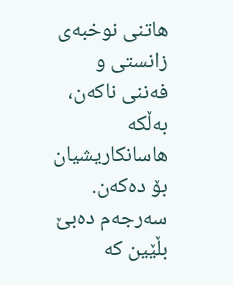هاتنی نوخبەی زانستی و فەننی ناکەن، بەڵکە هاسانکاریشیان بۆ دەکەن.
سەرجەم دەبێ بڵێین کە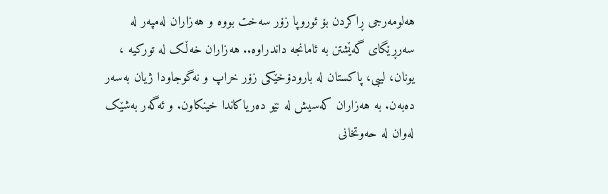هەلومەرجی ڕاکردن بۆ ئوروپا زۆر سەخت بووە و هەزاران لەمپەر لە سەرڕێگای گەێشتن بە ئامانجە داندراوە.. هەزاران خەڵک لە تورکیە ، یونان، لیبی، پاکستان لە بارودۆخێکی زۆر خراپ و نەگوجاودا ژیان بەسەر دەبەن. بە هەزاران کەسیش لە نێو دەریاکاندا خینکاون. و ئەگەر بەشێک لەوان لە حەوتخانی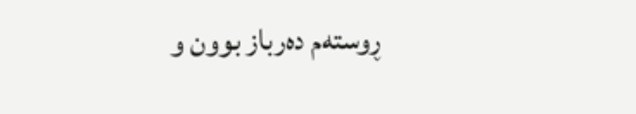ڕوستەم دەرباز بوون و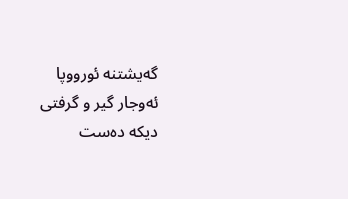گەیشتنە ئورووپا ئەوجار گیر و گرفتی دیکە دەست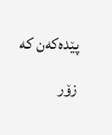پێدەکەن کە زۆر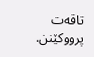تاقەت پرووکێنن.